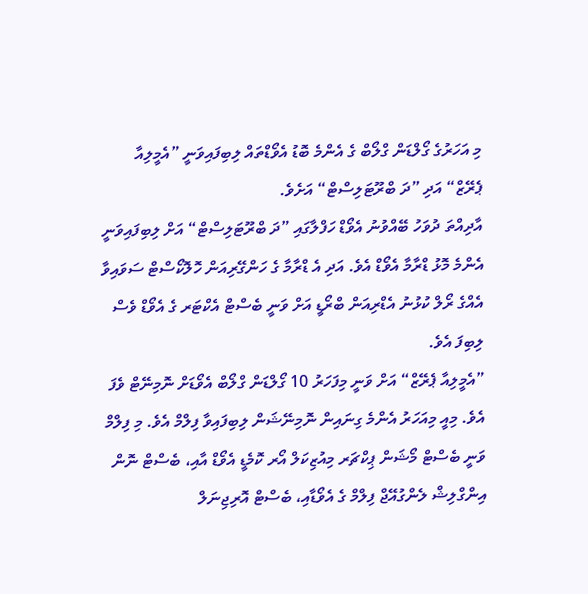މި އަހަރުގެ ގޯލްޑަން ގްލޯބް ގެ އެންމެ ބޮޑު އެވޯޑްތައް ލިބިފައިވަނީ ”އެމީލިއާ ޕެރޭޒް“ އަދި ”ދަ ބްރޫޓަލިސްޓް“ އަށެވެ.
އާދިއްތަ ދުވަހު ބޭއްވުނު އެވޯޑް ހަފްލާގައި ”ދަ ބްރޫޓަލިސްޓް“ އަށް ލިބިފައިވަނީ އެންމެ މޮޅު ޑްރާމާ އެވޯޑް އެވެ. އަދި އެ ޑްރާމާ ގެ ހަންގޭރިއަން ހޮލޮކޯސްޓް ސަވައިވާ އެއްގެ ރޯލް ކުޅުނު އެޑްރިއަން ބްރޯޑީ އަށް ވަނީ ބެސްޓް އެކްޓަރ ގެ އެވޯޑް ވެސް ލިބިފަ އެވެ.
”އެމީލިއާ ޕެރޭޒް“ އަށް ވަނީ މިފަހަރު 10 ގޯލްޑަން ގްލޯބް އެވޯޑަށް ނޮމިނޭޓް ވެފަ އެވެ. މިއީ މިއަހަރު އެންމެ ގިނައިން ނޮމިނޭޝަން ލިބިފައިވާ ފިލްމް އެވެ. މި ފިލްމް ވަނީ ބެސްޓް މޯޝަން ޕިކްޗަރ މިއުޒިކަލް އޯރ ކޮމެޑީ އެވޯޑް އާއި، ބެސްޓް ނޮން އިންގްލިޝް ލެންގުއޭޖް ފިލްމް ގެ އެވޯޑާއި، ބެސްޓް އޮރިޖިނަލް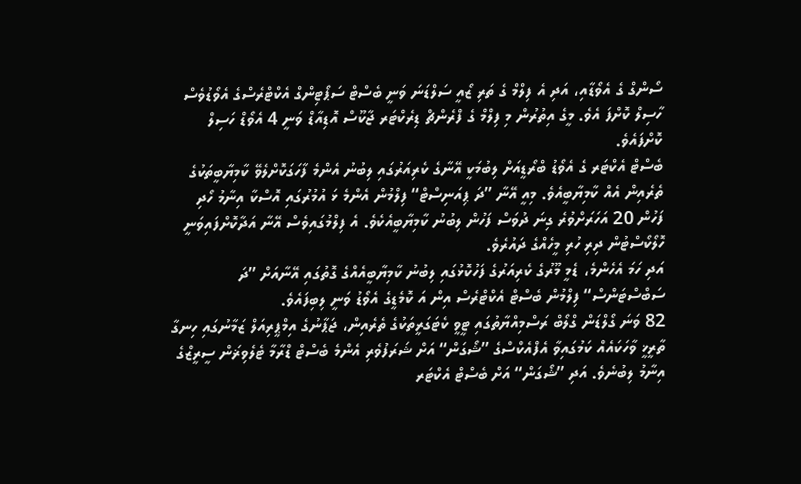ސޯންގް ގެ އެވޯޑާއި، އަދި އެ ފިލްމް ގެ ތަރި ޒޯއީ ސަލްޑަނަ ވަނީ ބެސްޓް ސަޕޯޓިންގް އެކްޓްރެސްގެ އެވޯޑުވެސް ހާސިލް ކޮށްފަ އެވެ. މީގެ އިތުރުން މި ފިލްމް ގެ ފްރެންޗް ޑިރެކްޓަރ ޖާކޫސް އޮޑިއާޑް ވަނީ 4 އެވޯޑް ހަސިލް ކޮށްފައެވެ.
ބެސްޓް އެކްޓަރ ގެ އެވޯޑު ބްރޯޑީއަށް ލިބުމަކީ އޭނާގެ ކެރިއަރުގައި ލިބުނު އެންމެ ފާހަގަކޮށްލެވޭ ކާމިޔާބީތަކުގެ ތެރެއިން އެއް ކާމިޔާބީއެވެ. މިއީ އޭނާ ”ދަ ޕިއަނިސްޓް“ ފިލްމުން އެންމެ ޅަ އުމުރުގައި އޮސްކާ އިނާމު ހޯދި ފަހުން 20 އަހަރަށްވުރެ ގިނަ ދުވަސް ފަހުން ލިބުނު ކާމިޔާބީއެކެވެ. އެ ފިލްމުގައިވެސް އޭނާ އަދާކޮށްފައިވަނީ ހޮލޯކޯސްޓުން ދިރި ހުރި މީހެއްގެ ދައުރެވެ.
އަދި ހަމަ އެހެންމެ، ޑެމީ މޫރުގެ ކެރިއަރުގެ ފަހުކޮޅުގައި ލިބުނު ކާމިޔާބީއެއްގެ ގޮތުގައި އޭނާއަށް ”ދަ ސަބްސްޓަންސް“ ފިލްމުން ބެސްޓް އެކްޓްރެސް އިން އަ ކޮމެޑީގެ އެވޯޑު ވަނީ ލިބިފައެވެ.
82 ވަނަ ގޯލްޑަން ގްލޯބް ރަސްމިއްޔާތުގައި ޓީވީ ކެޓަގަރީތަކުގެ ތެރެއިން، ޖަޕާނުގެ އިމްޕީރިއަލް ޒަމާނުގައި ހިނގާ ތާރީޚީ ވާހަކައެއް ކަމުގައިވާ އެފްއެކްސްގެ ”ޝޯގަން“ އަށް ޝަރަފުވެރި އެންމެ ބެސްޓް ޑްރާމާ ޓެލެވިޜަން ސީރީޒްގެ އިނާމު ލިބުނެވެ. އަދި ”ޝޯގަން“ އަށް ބެސްޓް އެކްޓަރ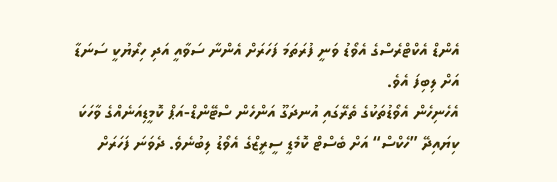އެންޑް އެކްޓްރެސްގެ އެވޯޑު ވަނީ ފުރަތަމަ ފަހަރަށް އެންނާ ސަވާއީ އަދި ހިރޯޔުކީ ސަނަޑާ އަށް ލިބިފަ އެވެ.
އެހެނިހެން އެވޯޑުތަކުގެ ތެރޭގައި އުނދަގޫ އަންހެން ސްޓޭންޑް-އަޕް ކޮމީޑިއަނެއްގެ ވާހަކަ ކިޔައިދޭ ”ހެކްސް“ އަށް ބެސްޓް ކޮމެޑީ ސީރީޒްގެ އެވޯޑު ލިބުނެވެ. ދެވަނަ ފަހަރަށް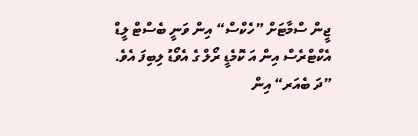ޖީން ސްމާޓަށް ”ހެކްސް“ އިން ވަނީ ބެސްޓް ލީޑް އެކްޓްރެސް އިން އަ ކޮމެޑީ ރޯލް ގެ އެވޯޑު ލިބިފަ އެވެ.
”ދަ ބެއަރ“ އިން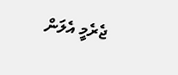ޖެރެމީ އެލަން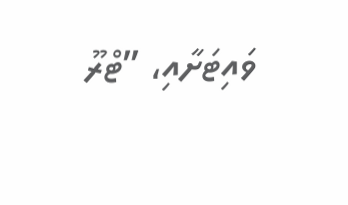ވައިޓަށާއި، ”ޓްރޫ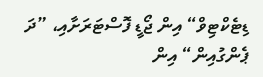ޑިޓެކްޓިވް“ އިން ޖޯޑީ ފޮސްޓަރަށާއި، ”ދަ ޕެންގުއިން“ އިން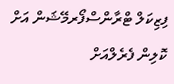ފިޒިކަލް ޓްރާންސްފޯރމޭޝަން އަށް ކޮލިން ފެރެލްއަށް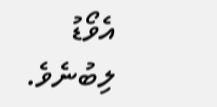އެވޯޑު ލިބުނެވެ.